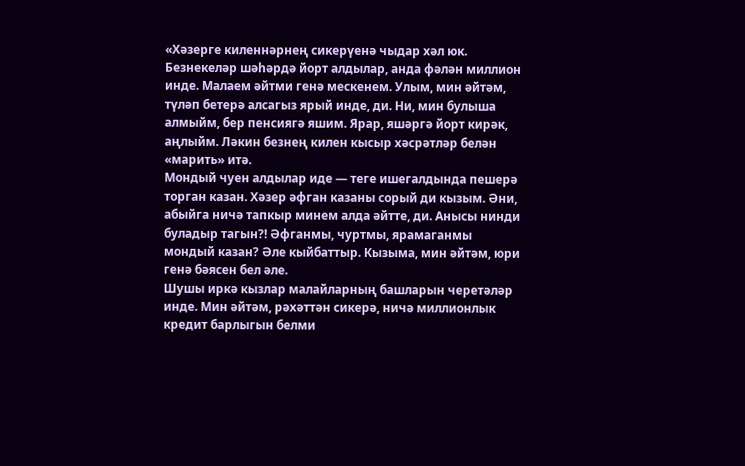«Хәзерге киленнәрнең сикерүенә чыдар хәл юк. Безнекеләр шәһәрдә йорт алдылар, анда фәлән миллион инде. Малаем әйтми генә мескенем. Улым, мин әйтәм, түләп бетерә алсагыз ярый инде, ди. Ни, мин булыша алмыйм, бер пенсиягә яшим. Ярар, яшәргә йорт кирәк, аңлыйм. Ләкин безнең килен кысыр хәсрәтләр белән «марить» итә.
Мондый чуен алдылар иде — теге ишегалдында пешерә торган казан. Хәзер әфган казаны сорый ди кызым. Әни, абыйга ничә тапкыр минем алда әйтте, ди. Анысы нинди буладыр тагын?! Әфганмы, чуртмы, ярамаганмы мондый казан? Әле кыйбаттыр. Кызыма, мин әйтәм, юри генә бәясен бел әле.
Шушы иркә кызлар малайларның башларын черетәләр инде. Мин әйтәм, рәхәттән сикерә, ничә миллионлык кредит барлыгын белми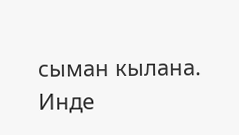сыман кылана. Инде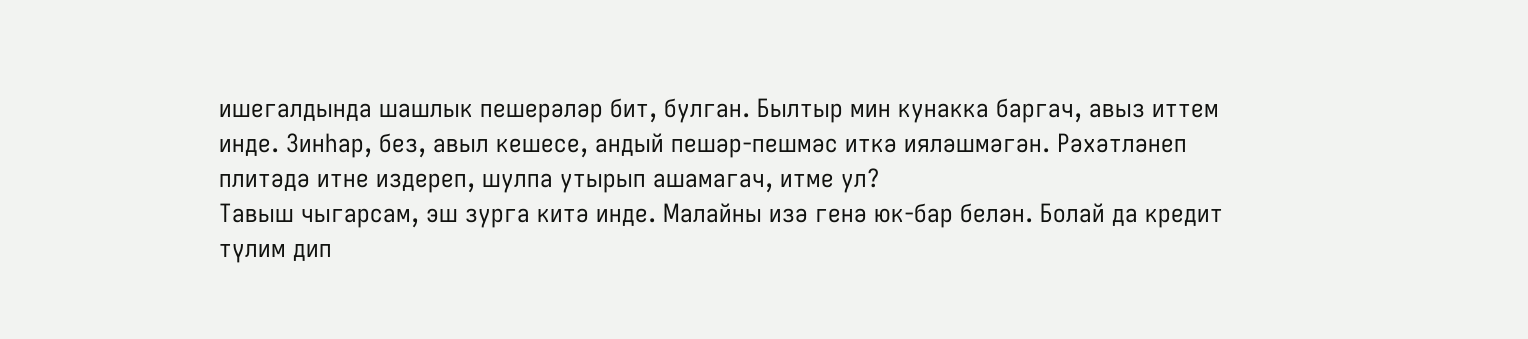ишегалдында шашлык пешерәләр бит, булган. Былтыр мин кунакка баргач, авыз иттем инде. Зинһар, без, авыл кешесе, андый пешәр-пешмәс иткә ияләшмәгән. Рәхәтләнеп плитәдә итне издереп, шулпа утырып ашамагач, итме ул?
Тавыш чыгарсам, эш зурга китә инде. Малайны изә генә юк-бар белән. Болай да кредит түлим дип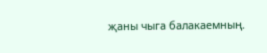җаны чыга балакаемның.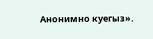Анонимно куегыз».